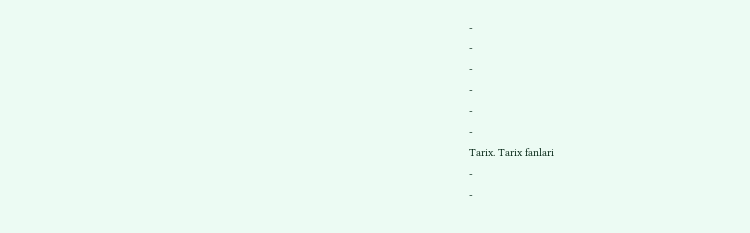-
-
-
-
-
-
Tarix. Tarix fanlari
-
-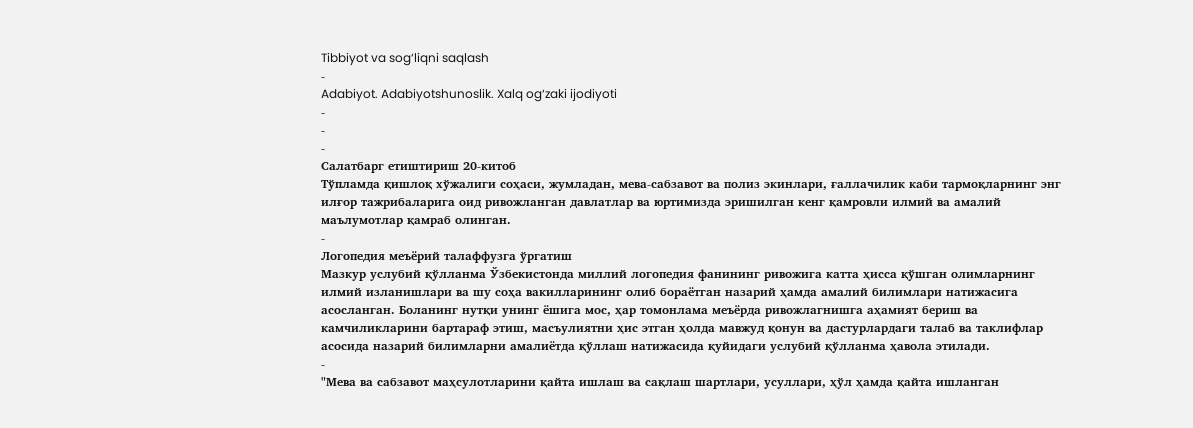Tibbiyot va sog‘liqni saqlash
-
Adabiyot. Adabiyotshunoslik. Xalq og‘zaki ijodiyoti
-
-
-
Салатбарг етиштириш 20-китоб
Тўпламда қишлоқ хўжалиги соҳаси, жумладан, мева-сабзавот ва полиз экинлари, ғаллачилик каби тармоқларнинг энг илғор тажрибаларига оид ривожланган давлатлар ва юртимизда эришилган кенг қамровли илмий ва амалий маълумотлар қамраб олинган.
-
Логопедия меъёрий талаффузга ўргатиш
Мазкур услубий қўлланма Ўзбекистонда миллий логопедия фанининг ривожига катта ҳисса қўшган олимларнинг илмий изланишлари ва шу соҳа вакилларининг олиб бораётган назарий ҳамда амалий билимлари натижасига асосланган. Боланинг нутқи унинг ёшига мос, ҳар томонлама меъёрда ривожлагнишга аҳамият бериш ва камчиликларини бартараф этиш, масъулиятни ҳис этган ҳолда мавжуд қонун ва дастурлардаги талаб ва таклифлар асосида назарий билимларни амалиётда қўллаш натижасида қуйидаги услубий қўлланма ҳавола этилади.
-
"Мева ва сабзавот маҳсулотларини қайта ишлаш ва сақлаш шартлари, усуллари, ҳўл ҳамда қайта ишланган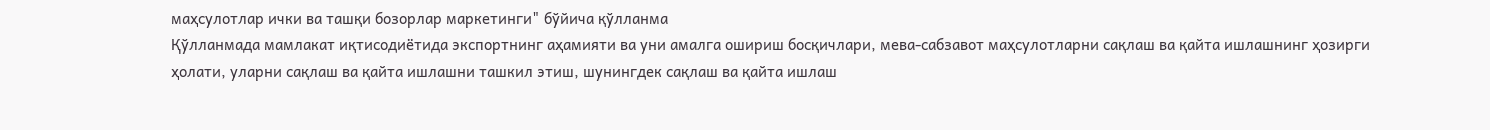маҳсулотлар ички ва ташқи бозорлар маркетинги" бўйича қўлланма
Қўлланмада мамлакат иқтисодиётида экспортнинг аҳамияти ва уни амалга ошириш босқичлари, мева-сабзавот маҳсулотларни сақлаш ва қайта ишлашнинг ҳозирги ҳолати, уларни сақлаш ва қайта ишлашни ташкил этиш, шунингдек сақлаш ва қайта ишлаш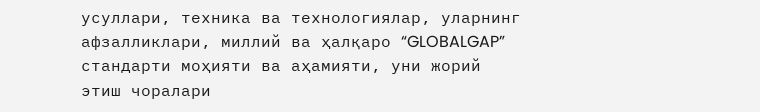усуллари, техника ва технологиялар, уларнинг афзалликлари, миллий ва ҳалқаро “GLOBALGAP” стандарти моҳияти ва аҳамияти, уни жорий этиш чоралари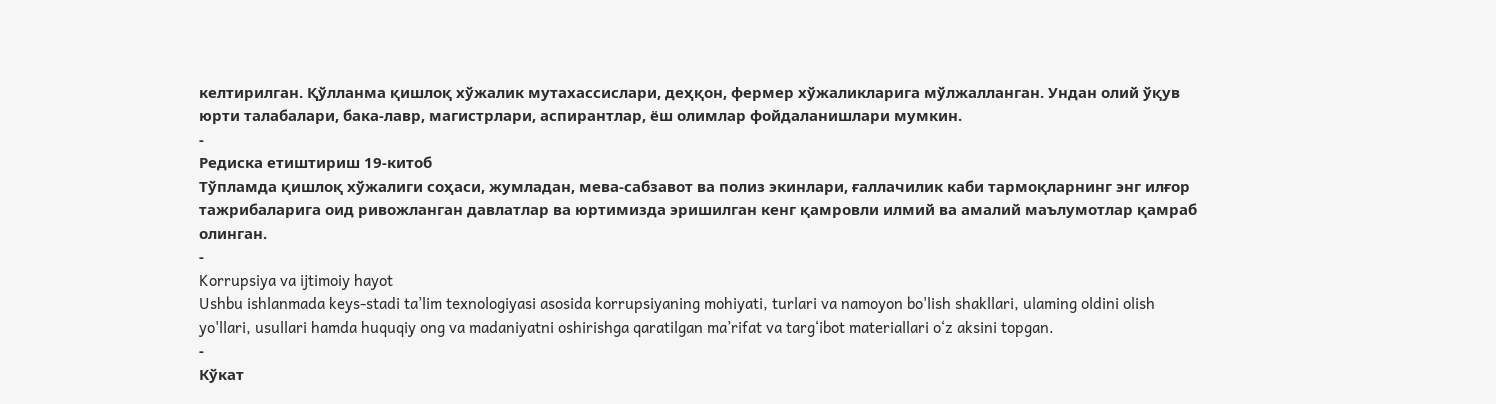келтирилган. Қўлланма қишлоқ хўжалик мутахассислари, деҳқон, фермер хўжаликларига мўлжалланган. Ундан олий ўқув юрти талабалари, бака-лавр, магистрлари, аспирантлар, ёш олимлар фойдаланишлари мумкин.
-
Редиска етиштириш 19-китоб
Тўпламда қишлоқ хўжалиги соҳаси, жумладан, мева-сабзавот ва полиз экинлари, ғаллачилик каби тармоқларнинг энг илғор тажрибаларига оид ривожланган давлатлар ва юртимизда эришилган кенг қамровли илмий ва амалий маълумотлар қамраб олинган.
-
Korrupsiya va ijtimoiy hayot
Ushbu ishlanmada keys-stadi ta’lim texnologiyasi asosida korrupsiyaning mohiyati, turlari va namoyon bo'lish shakllari, ulaming oldini olish yo'llari, usullari hamda huquqiy ong va madaniyatni oshirishga qaratilgan ma’rifat va targ‘ibot materiallari o‘z aksini topgan.
-
Кўкат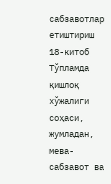сабзавотлар етиштириш 18-китоб
Тўпламда қишлоқ хўжалиги соҳаси, жумладан, мева-сабзавот ва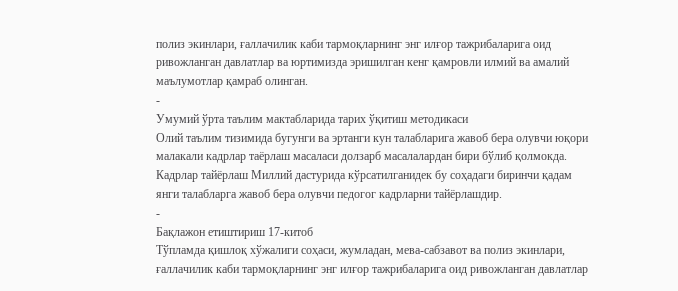полиз экинлари, ғаллачилик каби тармоқларнинг энг илғор тажрибаларига оид ривожланган давлатлар ва юртимизда эришилган кенг қамровли илмий ва амалий маълумотлар қамраб олинган.
-
Умумий ўрта таълим мактабларида тарих ўқитиш методикаси
Олий таълим тизимида бугунги ва эртанги кун талабларига жавоб бера олувчи юқори малакали кадрлар таёрлаш масаласи долзарб масалалардан бири бўлиб қолмокда. Кадрлар тайёрлаш Миллий дастурида кўрсатилганидек бу соҳадаги биринчи қадам янги талабларга жавоб бера олувчи педогог кадрларни тайёрлашдир.
-
Бақлажон етиштириш 17-китоб
Тўпламда қишлоқ хўжалиги соҳаси, жумладан, мева-сабзавот ва полиз экинлари, ғаллачилик каби тармоқларнинг энг илғор тажрибаларига оид ривожланган давлатлар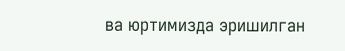ва юртимизда эришилган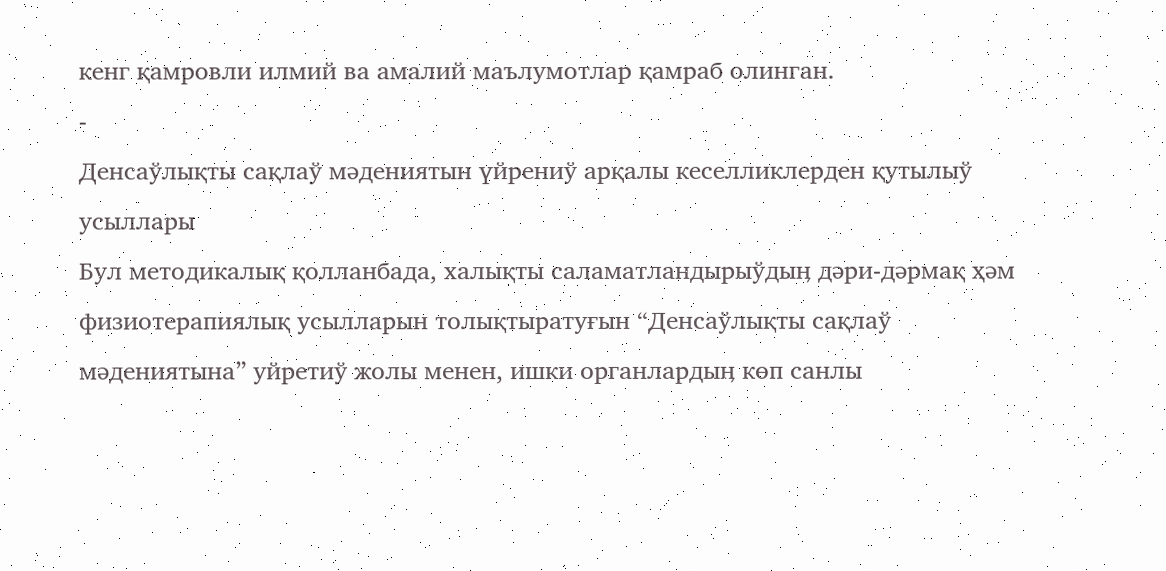кенг қамровли илмий ва амалий маълумотлар қамраб олинган.
-
Денсаўлықты сақлаў мәдениятын үйрениў арқалы кеселликлерден қутылыў усыллары
Бул методикалық қолланбада, халықты саламатландырыўдыӊ дәри-дәрмақ ҳәм физиотерапиялық усылларын толықтыратуғын “Денсаўлықты сақлаў мәдениятына” уйретиў жолы менен, ишки органлардыӊ көп санлы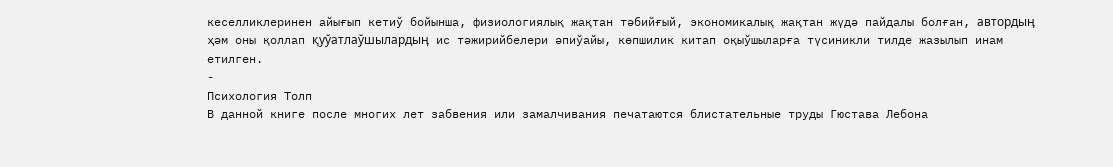кеселликлеринен айығып кетиў бойынша, физиологиялық жақтан тәбийғый, экономикалық жақтан жүдә пайдалы болған, автордыӊ ҳәм оны қоллап қуўатлаўшылардыӊ ис тәжирийбелери әпиўайы, көпшилик китап оқыўшыларға түсиникли тилде жазылып инам етилген.
-
Психология Толп
В данной книге после многих лет забвения или замалчивания печатаются блистательные труды Гюстава Лебона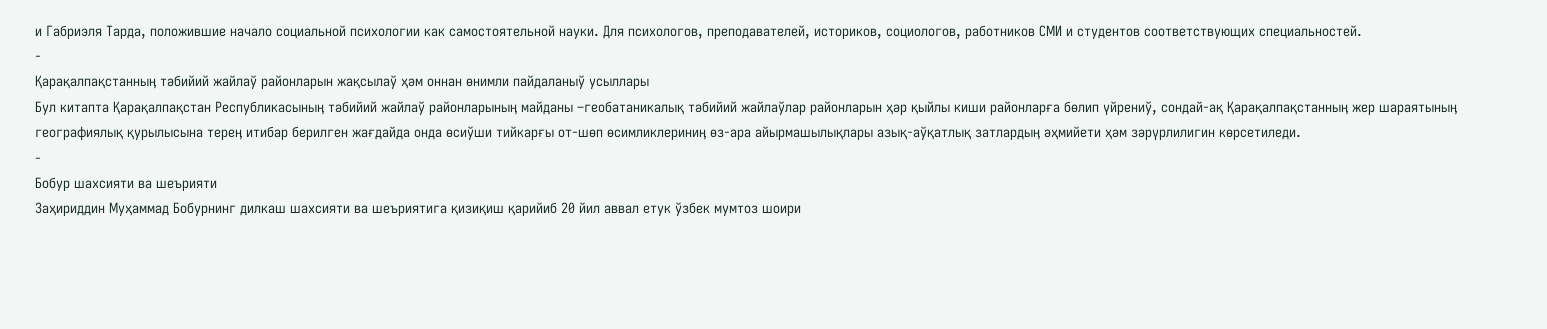и Габриэля Тарда, положившие начало социальной психологии как самостоятельной науки. Для психологов, преподавателей, историков, социологов, работников СМИ и студентов соответствующих специальностей.
-
Қарақалпақстанныӊ тәбийий жайлаў районларын жақсылаў ҳәм оннан өнимли пайдаланыў усыллары
Бул китапта Қарақалпақстан Республикасыныӊ тәбийий жайлаў районларыныӊ майданы –геобатаникалық тәбийий жайлаўлар районларын ҳәр қыйлы киши районларға бөлип үйрениў, сондай-ақ Қарақалпақстанныӊ жер шараятыныӊ географиялық қурылысына тереӊ итибар берилген жағдайда онда өсиўши тийкарғы от-шөп өсимликлериниӊ өз-ара айырмашылықлары азық-аўқатлық затлардыӊ әҳмийети ҳәм зәрүрлилигин көрсетиледи.
-
Бобур шахсияти ва шеърияти
Заҳириддин Муҳаммад Бобурнинг дилкаш шахсияти ва шеъриятига қизиқиш қарийиб 20 йил аввал етук ўзбек мумтоз шоири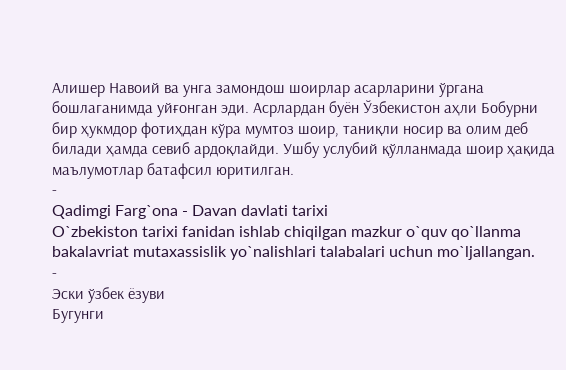Алишер Навоий ва унга замондош шоирлар асарларини ўргана бошлаганимда уйғонган эди. Асрлардан буён Ўзбекистон аҳли Бобурни бир ҳукмдор фотиҳдан кўра мумтоз шоир, таниқли носир ва олим деб билади ҳамда севиб ардоқлайди. Ушбу услубий қўлланмада шоир ҳақида маълумотлар батафсил юритилган.
-
Qadimgi Farg`ona - Davan davlati tarixi
O`zbekiston tarixi fanidan ishlab chiqilgan mazkur o`quv qo`llanma bakalavriat mutaxassislik yo`nalishlari talabalari uchun mo`ljallangan.
-
Эски ўзбек ёзуви
Бугунги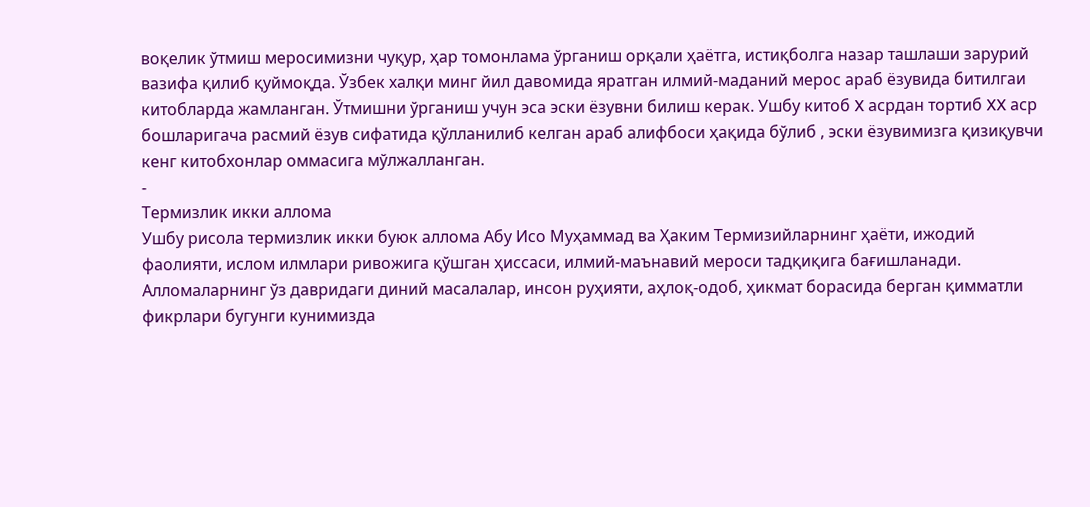воқелик ўтмиш меросимизни чуқур, ҳар томонлама ўрганиш орқали ҳаётга, истиқболга назар ташлаши зарурий вазифа қилиб қуймоқда. Ўзбек халқи минг йил давомида яратган илмий-маданий мерос араб ёзувида битилгаи китобларда жамланган. Ўтмишни ўрганиш учун эса эски ёзувни билиш керак. Ушбу китоб X асрдан тортиб XX аср бошларигача расмий ёзув сифатида қўлланилиб келган араб алифбоси ҳақида бўлиб , эски ёзувимизга қизиқувчи кенг китобхонлар оммасига мўлжалланган.
-
Термизлик икки аллома
Ушбу рисола термизлик икки буюк аллома Абу Исо Муҳаммад ва Ҳаким Термизийларнинг ҳаёти, ижодий фаолияти, ислом илмлари ривожига қўшган ҳиссаси, илмий-маънавий мероси тадқиқига бағишланади. Алломаларнинг ўз давридаги диний масалалар, инсон руҳияти, аҳлоқ-одоб, ҳикмат борасида берган қимматли фикрлари бугунги кунимизда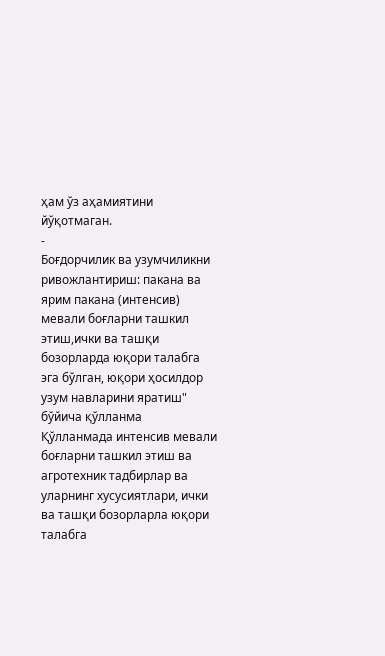ҳам ўз аҳамиятини йўқотмаган.
-
Боғдорчилик ва узумчиликни ривожлантириш: пакана ва ярим пакана (интенсив) мевали боғларни ташкил этиш,ички ва ташқи бозорларда юқори талабга эга бўлган, юқори ҳосилдор узум навларини яратиш" бўйича қўлланма
Қўлланмада интенсив мевали боғларни ташкил этиш ва агротехник тадбирлар ва уларнинг хусусиятлари, ички ва ташқи бозорларла юқори талабга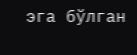эга бўлган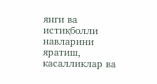янги ва истиқболли навларини яратиш, касалликлар ва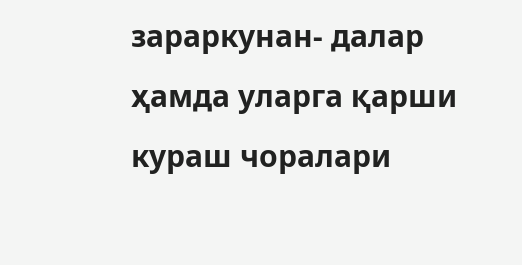зараркунан- далар ҳамда уларга қарши кураш чоралари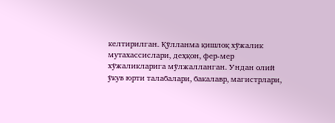келтирилган. Қўлланма қишлоқ хўжалик мутахассислари, деҳқон, фер-мер хўжаликларига мўлжалланган. Ундан олий ўкув юрти талабалари, бакалавр, магистрлари,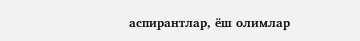аспирантлар, ёш олимлар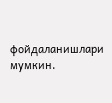фойдаланишлари мумкин.